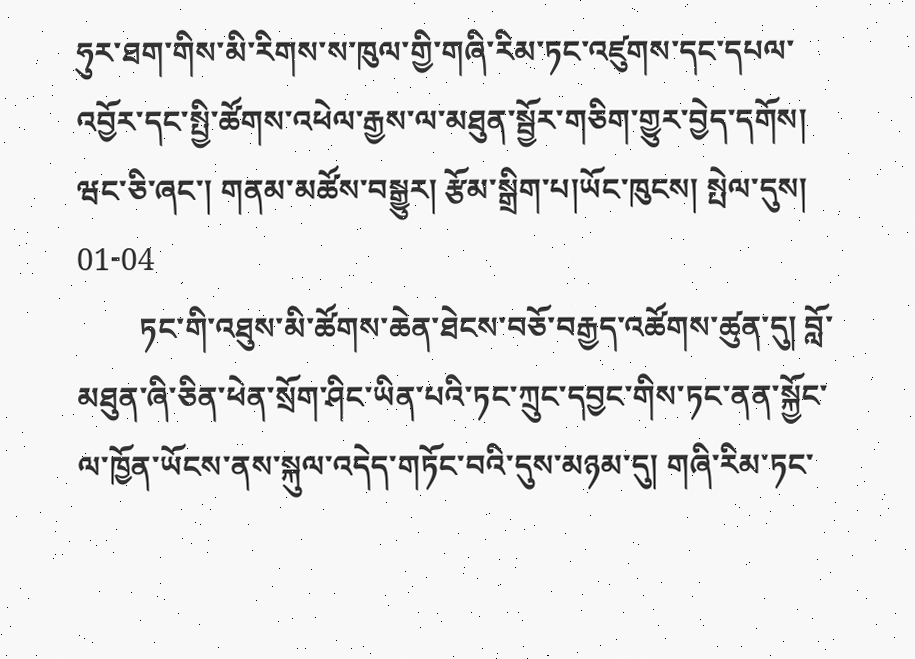ཧུར་ཐག་གིས་མི་རིགས་ས་ཁུལ་གྱི་གཞི་རིམ་ཏང་འཛུགས་དང་དཔལ་འབྱོར་དང་སྤྱི་ཚོགས་འཕེལ་རྒྱས་ལ་མཐུན་སྦྱོར་གཅིག་གྱུར་བྱེད་དགོས།
ཝང་ཅི་ཞང་། གནམ་མཚོས་བསྒྱུར། རྩོམ་སྒྲིག་པ།ཡོང་ཁུངས། སྤེལ་དུས། 01-04
        ཏང་གི་འཐུས་མི་ཚོགས་ཆེན་ཐེངས་བཅོ་བརྒྱད་འཚོགས་ཚུན་དུ། བློ་མཐུན་ཞི་ཅིན་ཕེན་སྲོག་ཤིང་ཡིན་པའི་ཏང་ཀྲུང་དབྱང་གིས་ཏང་ནན་སྐྱོང་ལ་ཁྱོན་ཡོངས་ནས་སྐུལ་འདེད་གཏོང་བའི་དུས་མཉམ་དུ། གཞི་རིམ་ཏང་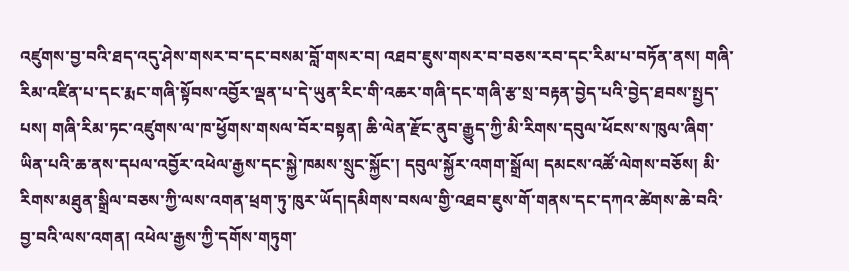འཛུགས་བྱ་བའི་ཐད་འདུ་ཤེས་གསར་བ་དང་བསམ་བློ་གསར་བ། འཐབ་ཇུས་གསར་བ་བཅས་རབ་དང་རིམ་པ་བཏོན་ནས། གཞི་རིམ་འཛིན་པ་དང་རྨང་གཞི་སྟོབས་འབྱོར་ལྡན་པ་དེ་ཡུན་རིང་གི་འཆར་གཞི་དང་གཞི་རྩ་སྲ་བརྟན་བྱེད་པའི་བྱེད་ཐབས་སྤྱད་པས། གཞི་རིམ་ཏང་འཛུགས་ལ་ཁ་ཕྱོགས་གསལ་བོར་བསྟན། ཆི་ལེན་རྫོང་ནུབ་རྒྱུད་ཀྱི་མི་རིགས་དབུལ་ཕོངས་ས་ཁུལ་ཞིག་ཡིན་པའི་ཆ་ནས་དཔལ་འབྱོར་འཕེལ་རྒྱས་དང་སྐྱེ་ཁམས་སྲུང་སྐྱོང་། དབུལ་སྐྱོར་འགག་སྒྲོལ། དམངས་འཚོ་ལེགས་བཅོས། མི་རིགས་མཐུན་སྒྲིལ་བཅས་ཀྱི་ལས་འགན་ཕྲག་ཏུ་ཁུར་ཡོད།དམིགས་བསལ་གྱི་འཐབ་ཇུས་གོ་གནས་དང་དཀའ་ཚེགས་ཆེ་བའི་བྱ་བའི་ལས་འགན། འཕེལ་རྒྱས་ཀྱི་དགོས་གཏུག་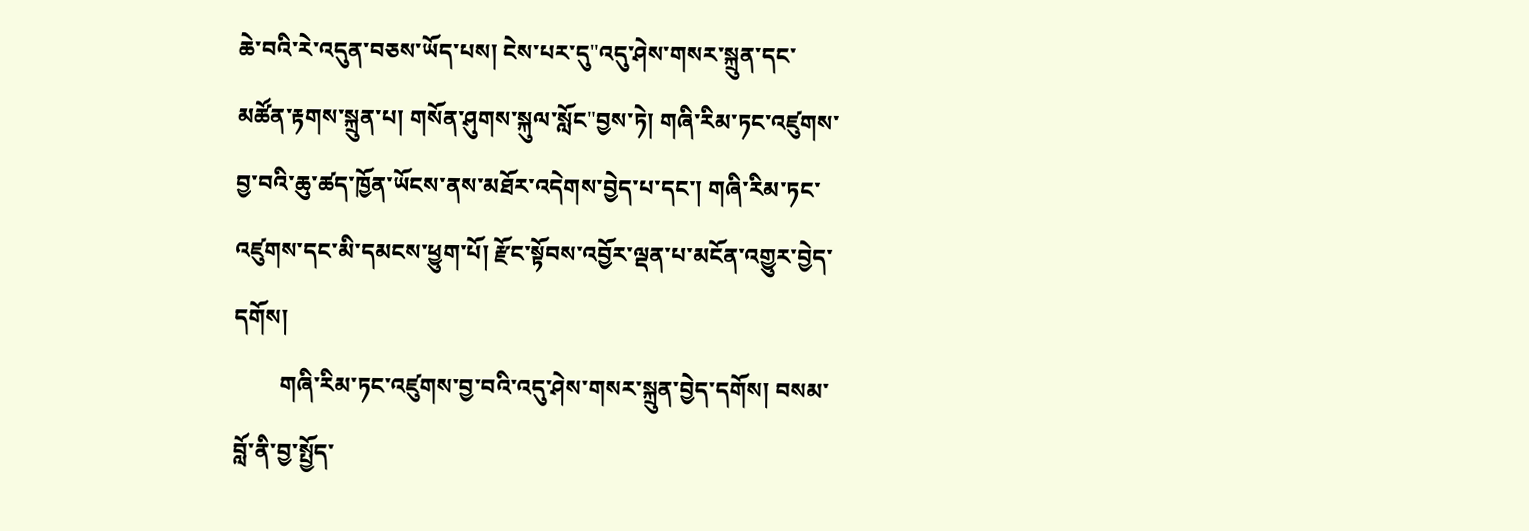ཆེ་བའི་རེ་འདུན་བཅས་ཡོད་པས། ངེས་པར་དུ"འདུ་ཤེས་གསར་སྐྲུན་དང་མཚོན་རྟགས་སྐྲུན་པ། གསོན་ཤུགས་སྐུལ་སློང"བྱས་ཏེ། གཞི་རིམ་ཏང་འཛུགས་བྱ་བའི་ཆུ་ཚད་ཁྱོན་ཡོངས་ནས་མཐོར་འདེགས་བྱེད་པ་དང་། གཞི་རིམ་ཏང་འཛུགས་དང་མི་དམངས་ཕྱུག་པོ། རྫོང་སྟོབས་འབྱོར་ལྡན་པ་མངོན་འགྱུར་བྱེད་དགོས།
        གཞི་རིམ་ཏང་འཛུགས་བྱ་བའི་འདུ་ཤེས་གསར་སྐྲུན་བྱེད་དགོས། བསམ་བློ་ནི་བྱ་སྤྱོད་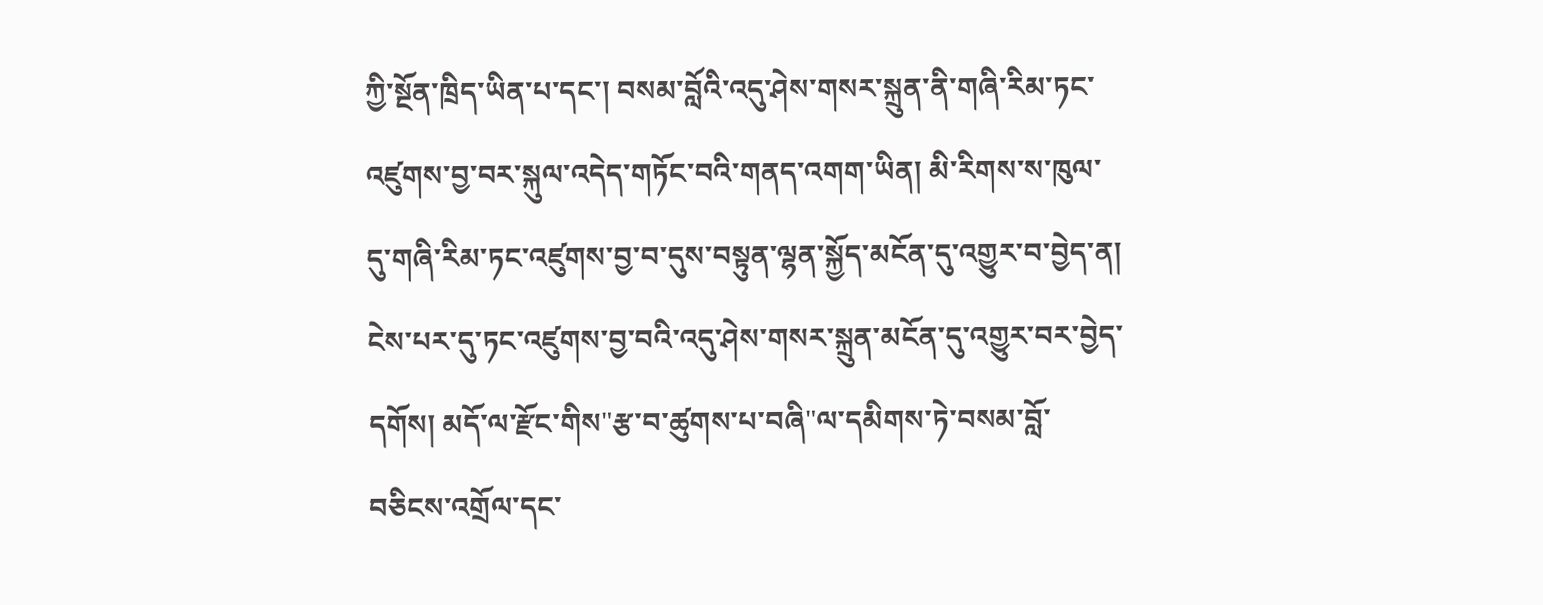ཀྱི་སྔོན་ཁྲིད་ཡིན་པ་དང་། བསམ་བློའི་འདུ་ཤེས་གསར་སྐྲུན་ནི་གཞི་རིམ་ཏང་འཛུགས་བྱ་བར་སྐུལ་འདེད་གཏོང་བའི་གནད་འགག་ཡིན། མི་རིགས་ས་ཁུལ་དུ་གཞི་རིམ་ཏང་འཛུགས་བྱ་བ་དུས་བསྟུན་ལྷན་སྐྱོད་མངོན་དུ་འགྱུར་བ་བྱེད་ན།  ངེས་པར་དུ་ཏང་འཛུགས་བྱ་བའི་འདུ་ཤེས་གསར་སྐྲུན་མངོན་དུ་འགྱུར་བར་བྱེད་དགོས། མདོ་ལ་རྫོང་གིས"རྩ་བ་ཚུགས་པ་བཞི"ལ་དམིགས་ཏེ་བསམ་བློ་བཅིངས་འགྲོལ་དང་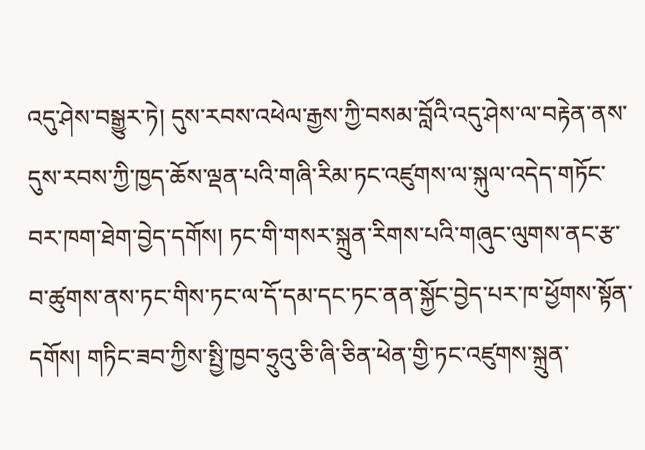འདུ་ཤེས་བསྒྱུར་ཏེ། དུས་རབས་འཕེལ་རྒྱས་ཀྱི་བསམ་བློའི་འདུ་ཤེས་ལ་བརྟེན་ནས་དུས་རབས་ཀྱི་ཁྱད་ཆོས་ལྡན་པའི་གཞི་རིམ་ཏང་འཛུགས་ལ་སྐུལ་འདེད་གཏོང་བར་ཁག་ཐེག་བྱེད་དགོས། ཏང་གི་གསར་སྐྲུན་རིགས་པའི་གཞུང་ལུགས་ནང་རྩ་བ་ཚུགས་ནས་ཏང་གིས་ཏང་ལ་དོ་དམ་དང་ཏང་ནན་སྐྱོང་བྱེད་པར་ཁ་ཕྱོགས་སྟོན་དགོས། གཏིང་ཟབ་ཀྱིས་སྤྱི་ཁྱབ་ཧྲུའུ་ཅི་ཞི་ཅིན་ཕེན་གྱི་ཏང་འཛུགས་སྐྲུན་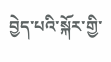བྱེད་པའི་སྐོར་གྱི་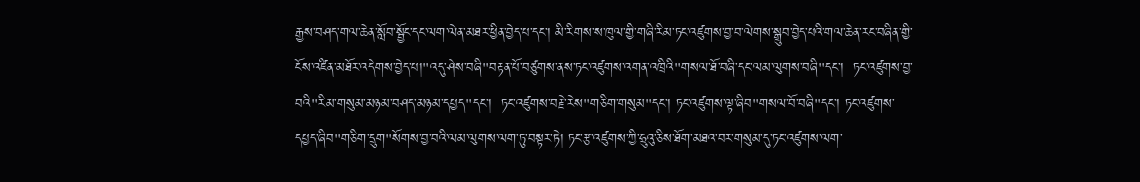རྒྱས་བཤད་གལ་ཆེན་སློབ་སྦྱོང་དང་ལག་ལེན་མཐར་ཕྱིན་བྱེད་པ་དང་། མི་རིགས་ས་ཁུལ་གྱི་གཞི་རིམ་ཏང་འཛུགས་བྱ་བ་ལེགས་སྒྲུབ་བྱེད་པའི་གལ་ཆེན་རང་བཞིན་གྱི་ངོས་འཛིན་མཐོར་འདེགས་བྱེད་པ།"འདུ་ཤེས་བཞི"བརྟན་པོ་བཙུགས་ནས་ཏང་འཛུགས་འགན་འཁྲིའི"གསལ་ཐོ་བཞི་དང་ལམ་ལུགས་བཞི"དང་།  ཏང་འཛུགས་བྱ་བའི"རིམ་གསུམ་མཉམ་བཤད་མཉམ་དཔྱད"དང་།  ཏང་འཛུགས་བརྗེ་རེས"གཅིག་གསུམ"དང་། ཏང་འཛུགས་ལྟ་ཞིབ"གསལ་བོ་བཞི"དང་། ཏང་འཛུགས་དཔྱད་ཞིབ"གཅིག་དྲུག"སོགས་བྱ་བའི་ལམ་ལུགས་ལག་ཏུ་བསྟར་ཏེ། ཏང་རྩ་འཛུགས་ཀྱི་ཧྲུའུ་ཅིས་ཐོག་མཐའ་བར་གསུམ་དུ་ཏང་འཛུགས་ལག་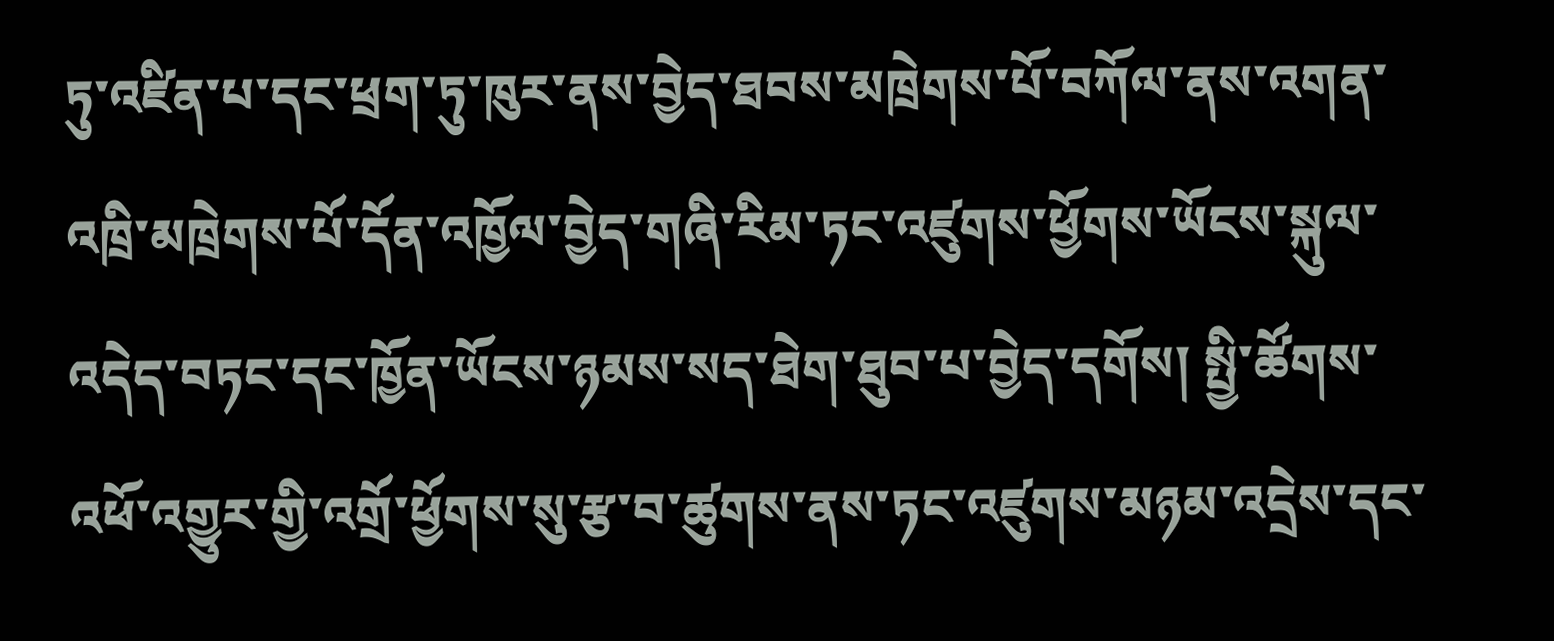ཏུ་འཛིན་པ་དང་ཕྲག་ཏུ་ཁུར་ནས་བྱེད་ཐབས་མཁྲེགས་པོ་བཀོལ་ནས་འགན་འཁྲི་མཁྲེགས་པོ་དོན་འཁྱོལ་བྱེད་གཞི་རིམ་ཏང་འཛུགས་ཕྱོགས་ཡོངས་སྐུལ་འདེད་བཏང་དང་ཁྱོན་ཡོངས་ཉམས་སད་ཐེག་ཐུབ་པ་བྱེད་དགོས། སྤྱི་ཚོགས་འཕོ་འགྱུར་གྱི་འགྲོ་ཕྱོགས་སུ་རྩ་བ་ཚུགས་ནས་ཏང་འཛུགས་མཉམ་འདྲེས་དང་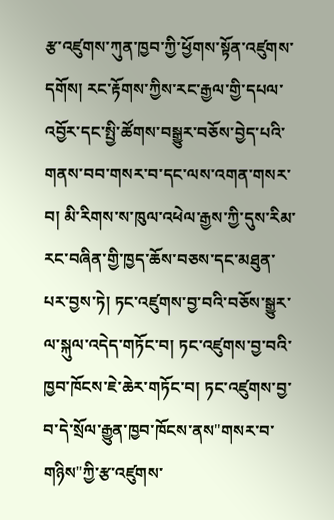རྩ་འཛུགས་ཀུན་ཁྱབ་ཀྱི་ཕྱོགས་སྟོན་འཛུགས་དགོས། རང་རྟོགས་ཀྱིས་རང་རྒྱལ་གྱི་དཔལ་འབྱོར་དང་སྤྱི་ཚོགས་བསྒྱུར་བཅོས་བྱེད་པའི་གནས་བབ་གསར་བ་དང་ལས་འགན་གསར་བ། མི་རིགས་ས་ཁུལ་འཕེལ་རྒྱས་ཀྱི་དུས་རིམ་རང་བཞིན་གྱི་ཁྱད་ཆོས་བཅས་དང་མཐུན་པར་བྱས་ཏེ། ཏང་འཛུགས་བྱ་བའི་བཅོས་སྒྱུར་ལ་སྐུལ་འདེད་གཏོང་བ། ཏང་འཛུགས་བྱ་བའི་ཁྱབ་ཁོངས་ཇེ་ཆེར་གཏོང་བ། ཏང་འཛུགས་བྱ་བ་དེ་སྲོལ་རྒྱུན་ཁྱབ་ཁོངས་ནས"གསར་བ་གཉིས"ཀྱི་རྩ་འཛུགས་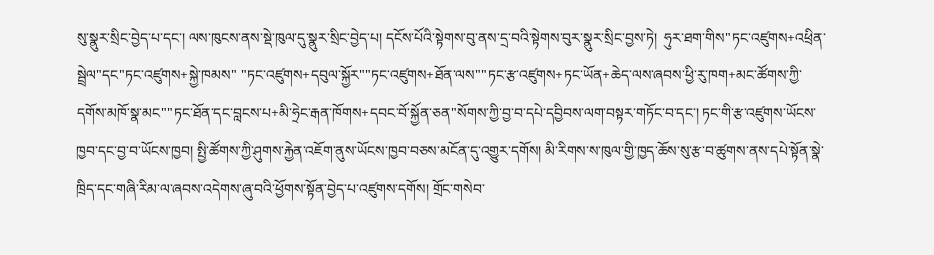སུ་སྣུར་སྲིང་བྱེད་པ་དང་། ལས་ཁུངས་ནས་སྡེ་ཁུལ་དུ་སྣུར་སྲིང་བྱེད་པ། དངོས་པོའི་སྟེགས་བུ་ནས་དྲ་བའི་སྟེགས་བུར་སྣུར་སྲིང་བྱས་ཏེ།  ཧུར་ཐག་གིས"ཏང་འཛུགས+འཕྲིན་སྦྲེལ"དང"ཏང་འཛུགས+སྐྱེ་ཁམས" "ཏང་འཛུགས+དབུལ་སྐྱོར""ཏང་འཛུགས+ཐོན་ལས""ཏང་རྩ་འཛུགས+ཏང་ཡོན+ཆེད་ལས་ཞབས་ཕྱི་རུ་ཁག+མང་ཚོགས་ཀྱི་དགོས་མཁོ་སྣ་མང""ཏང་ཐོན་དང་བླངས་པ+མི་ཧྲེང་རྒན་ཁོགས+དབང་བོ་སྐྱོན་ཅན"སོགས་ཀྱི་བྱ་བ་དཔེ་དབྱིབས་ལག་བསྟར་གཏོང་བ་དང་། ཏང་གི་རྩ་འཛུགས་ཡོངས་ཁྱབ་དང་བྱ་བ་ཡོངས་ཁྱབ། སྤྱི་ཚོགས་ཀྱི་ཤུགས་རྐྱེན་འཇོག་ནུས་ཡོངས་ཁྱབ་བཅས་མངོན་དུ་འགྱུར་དགོས། མི་རིགས་ས་ཁུལ་གྱི་ཁྱད་ཆོས་སུ་རྩ་བ་ཚུགས་ནས་དཔེ་སྟོན་སྣེ་ཁྲིད་དང་གཞི་རིམ་ལ་ཞབས་འདེགས་ཞུ་བའི་ཕྱོགས་སྟོན་བྱེད་པ་འཛུགས་དགོས། གྲོང་གསེབ་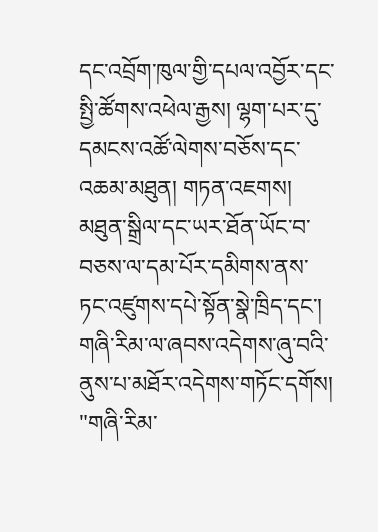དང་འབྲོག་ཁུལ་གྱི་དཔལ་འབྱོར་དང་སྤྱི་ཚོགས་འཕེལ་རྒྱས། ལྷག་པར་དུ་དམངས་འཚོ་ལེགས་བཅོས་དང་འཆམ་མཐུན། གཏན་འཇགས། མཐུན་སྒྲིལ་དང་ཡར་ཐོན་ཡོང་བ་བཅས་ལ་དམ་པོར་དམིགས་ནས་ཏང་འཛུགས་དཔེ་སྟོན་སྣེ་ཁྲིད་དང་། གཞི་རིམ་ལ་ཞབས་འདེགས་ཞུ་བའི་ནུས་པ་མཐོར་འདེགས་གཏོང་དགོས། "གཞི་རིམ་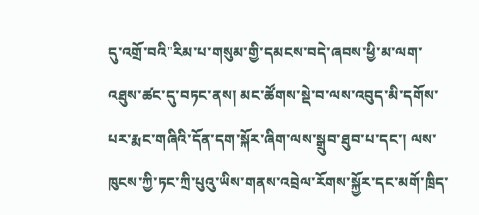དུ་འགྲོ་བའི"རིམ་པ་གསུམ་གྱི་དམངས་བདེ་ཞབས་ཕྱི་མ་ལག་འཐུས་ཚང་དུ་བཏང་ནས། མང་ཚོགས་སྡེ་བ་ལས་འབུད་མི་དགོས་པར་རྨང་གཞིའི་དོན་དག་སྐོར་ཞིག་ལས་སྒྲུབ་ཐུབ་པ་དང་། ལས་ཁུངས་ཀྱི་ཏང་ཀྲི་པུའུ་ཡིས་གནས་འབྲེལ་རོགས་སྐྱོར་དང་མགོ་ཁྲིད་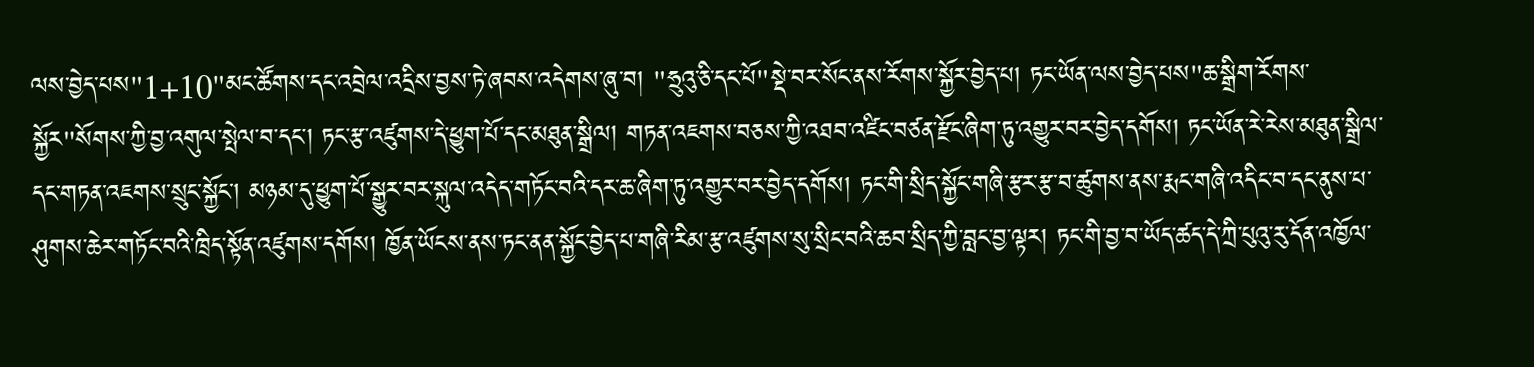ལས་བྱེད་པས"1+10"མང་ཚོགས་དང་འབྲེལ་འདྲིས་བྱས་ཏེ་ཞབས་འདེགས་ཞུ་བ། "ཧྲུའུ་ཅི་དང་པོ"སྡེ་བར་སོང་ནས་རོགས་སྐྱོར་བྱེད་པ། ཏང་ཡོན་ལས་བྱེད་པས"ཆ་སྒྲིག་རོགས་སྐྱོར"སོགས་ཀྱི་བྱ་འགུལ་སྤེལ་བ་དང་། ཏང་རྩ་འཛུགས་དེ་ཕྱུག་པོ་དང་མཐུན་སྒྲིལ། གཏན་འཇགས་བཅས་ཀྱི་འཐབ་འཛིང་བཙན་རྫོང་ཞིག་ཏུ་འགྱུར་བར་བྱེད་དགོས། ཏང་ཡོན་རེ་རེས་མཐུན་སྒྲིལ་དང་གཏན་འཇགས་སྲུང་སྐྱོང་། མཉམ་དུ་ཕྱུག་པོ་སྒྱུར་བར་སྐུལ་འདེད་གཏོང་བའི་དར་ཆ་ཞིག་ཏུ་འགྱུར་བར་བྱེད་དགོས། ཏང་གི་སྲིད་སྐྱོང་གཞི་རྩར་རྩ་བ་ཚུགས་ནས་རྨང་གཞི་འདིང་བ་དང་ནུས་པ་ཤུགས་ཆེར་གཏོང་བའི་ཁྲིད་སྟོན་འཛུགས་དགོས། ཁྱོན་ཡོངས་ནས་ཏང་ནན་སྐྱོང་བྱེད་པ་གཞི་རིམ་རྩ་འཛུགས་སུ་སྲིང་བའི་ཆབ་སྲིད་ཀྱི་བླང་བྱ་ལྟར། ཏང་གི་བྱ་བ་ཡོད་ཚད་དེ་ཀྲི་པུའུ་རུ་དོན་འཁྱོལ་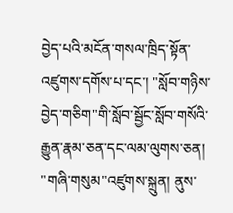བྱེད་པའི་མངོན་གསལ་ཁྲིད་སྟོན་འཛུགས་དགོས་པ་དང་། "སློབ་གཉིས་བྱེད་གཅིག"གི་སློབ་སྦྱོང་སློབ་གསོའི་རྒྱུན་རྣམ་ཅན་དང་ལམ་ལུགས་ཅན། "གཞི་གསུམ"འཛུགས་སྐྲུན། ནུས་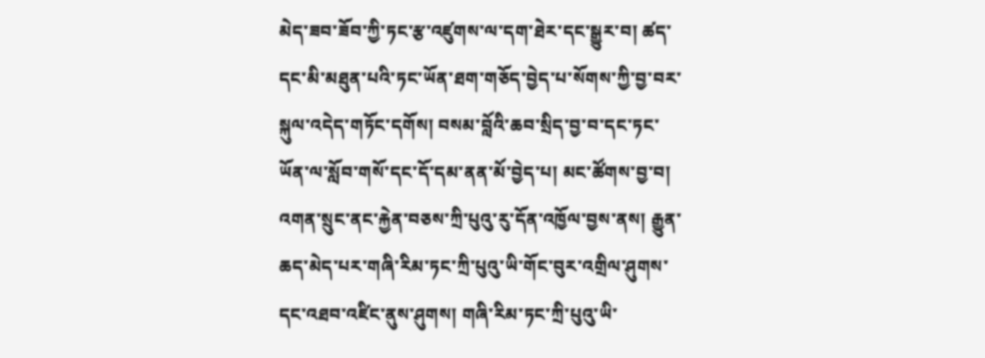མེད་ཟབ་ཟོབ་ཀྱི་ཏང་རྩ་འཛུགས་ལ་དག་ཐེར་དང་སྒྱུར་བ། ཚད་དང་མི་མཐུན་པའི་ཏང་ཡོན་ཐག་གཅོད་བྱེད་པ་སོགས་ཀྱི་བྱ་བར་སྐུལ་འདེད་གཏོང་དགོས། བསམ་བློའི་ཆབ་སྲིད་བྱ་བ་དང་ཏང་ཡོན་ལ་སློབ་གསོ་དང་དོ་དམ་ནན་མོ་བྱེད་པ། མང་ཚོགས་བྱ་བ། འགན་སྲུང་ནང་རྐྱེན་བཅས་ཀྲི་པུའུ་རུ་དོན་འཁྱོལ་བྱས་ནས། རྒྱུན་ཆད་མེད་པར་གཞི་རིམ་ཏང་ཀྲི་པུའུ་ཡི་གོང་བུར་འགྲིལ་ཤུགས་དང་འཐབ་འཛིང་ནུས་ཤུགས། གཞི་རིམ་ཏང་ཀྲི་པུའུ་ཡི་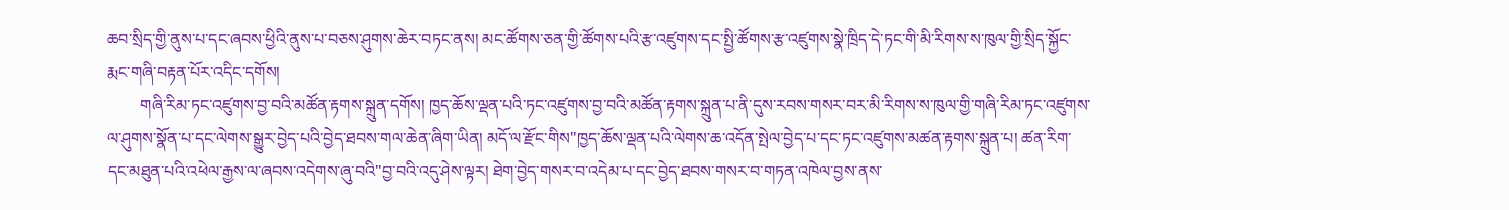ཆབ་སྲིད་གྱི་ནུས་པ་དང་ཞབས་ཕྱིའི་ནུས་པ་བཅས་ཤུགས་ཆེར་བཏང་ནས། མང་ཚོགས་ཅན་གྱི་ཚོགས་པའི་རྩ་འཛུགས་དང་སྤྱི་ཚོགས་རྩ་འཛུགས་སྣེ་ཁྲིད་དེ་ཏང་གི་མི་རིགས་ས་ཁུལ་གྱི་སྲིད་སྐྱོང་རྨང་གཞི་བརྟན་པོར་འདིང་དགོས།
        གཞི་རིམ་ཏང་འཛུགས་བྱ་བའི་མཚོན་རྟགས་སྐྲུན་དགོས། ཁྱད་ཆོས་ལྡན་པའི་ཏང་འཛུགས་བྱ་བའི་མཚོན་རྟགས་སྐྲུན་པ་ནི་དུས་རབས་གསར་བར་མི་རིགས་ས་ཁུལ་གྱི་གཞི་རིམ་ཏང་འཛུགས་ལ་ཤུགས་སྣོན་པ་དང་ལེགས་སྒྱུར་བྱེད་པའི་བྱེད་ཐབས་གལ་ཆེན་ཞིག་ཡིན། མདོ་ལ་རྫོང་གིས"ཁྱད་ཆོས་ལྡན་པའི་ལེགས་ཆ་འདོན་སྤེལ་བྱེད་པ་དང་ཏང་འཛུགས་མཚན་རྟགས་སྐྲུན་པ། ཚན་རིག་དང་མཐུན་པའི་འཕེལ་རྒྱས་ལ་ཞབས་འདེགས་ཞུ་བའི"བྱ་བའི་འདུ་ཤེས་ལྟར། ཐེག་བྱེད་གསར་བ་འདེམ་པ་དང་བྱེད་ཐབས་གསར་བ་གཏན་འཁེལ་བྱས་ནས་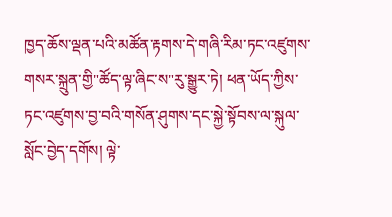ཁྱད་ཆོས་ལྡན་པའི་མཚོན་རྟགས་དེ་གཞི་རིམ་ཏང་འཛུགས་གསར་སྐྲུན་གྱི"ཚོད་ལྟ་ཞིང་ས"རུ་སྒྱུར་ཏེ། ཕན་ཡོད་ཀྱིས་ཏང་འཛུགས་བྱ་བའི་གསོན་ཤུགས་དང་སྐྱེ་སྟོབས་ལ་སྐུལ་སློང་བྱེད་དགོས། ལྟེ་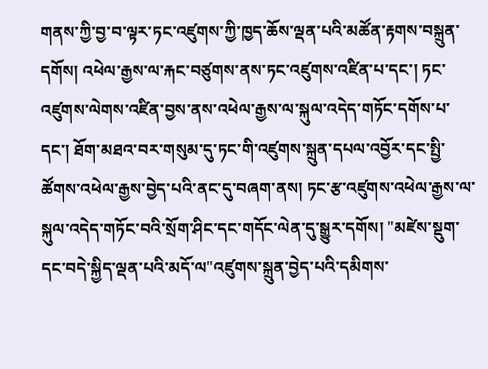གནས་ཀྱི་བྱ་བ་ལྟར་ཏང་འཛུགས་ཀྱི་ཁྱད་ཆོས་ལྡན་པའི་མཚོན་རྟགས་བསྐྲུན་དགོས། འཕེལ་རྒྱས་ལ་རྐང་བཙུགས་ནས་ཏང་འཛུགས་འཛིན་པ་དང་། ཏང་འཛུགས་ལེགས་འཛིན་བྱས་ནས་འཕེལ་རྒྱས་ལ་སྐུལ་འདེད་གཏོང་དགོས་པ་དང་། ཐོག་མཐའ་བར་གསུམ་དུ་ཏང་གི་འཛུགས་སྐྲུན་དཔལ་འབྱོར་དང་སྤྱི་ཚོགས་འཕེལ་རྒྱས་བྱེད་པའི་ནང་དུ་བཞག་ནས། ཏང་རྩ་འཛུགས་འཕེལ་རྒྱས་ལ་སྐུལ་འདེད་གཏོང་བའི་སྲོག་ཤིང་དང་གདོང་ལེན་དུ་སྒྱུར་དགོས། "མཛེས་སྡུག་དང་བདེ་སྐྱིད་ལྡན་པའི་མདོ་ལ"འཛུགས་སྐྲུན་བྱེད་པའི་དམིགས་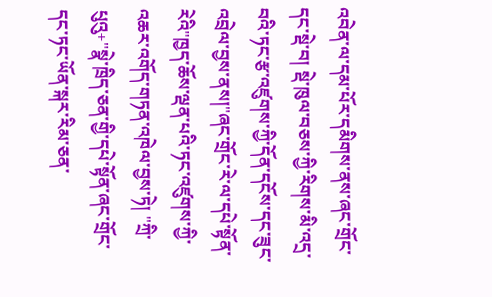འབེན་ལ་དམ་པོར་དམིགས་ནས་ཞང་གྲོང་དང་སྡེ་བ། སྡེ་ཁུལ་བཅས་ཀྱི་རིགས་མི་འདྲ་བའི་ཏང་རྩ་འཛུགས་ཀྱི་དོན་དངོས་དང་ཟུང་འབྲེལ་བྱས་ནས།"ཞང་གྲོང་རེ་ལ་དཔེ་སྟོན་རེའི"ཁྱད་ཆོས་ལྡན་པའི་ཏང་འཛུགས་ཀྱི་འཆར་འགོད་གཏན་འཁེལ་བྱས་ཏེ། "ཀྲི་པུའུ+"སྣེ་ཁྲིད་ཅན་གྱི་དཔེ་སྟོན་ཞང་གྲོང་དང་ཏང་ཡོན་སྐར་རིམ་ཅན་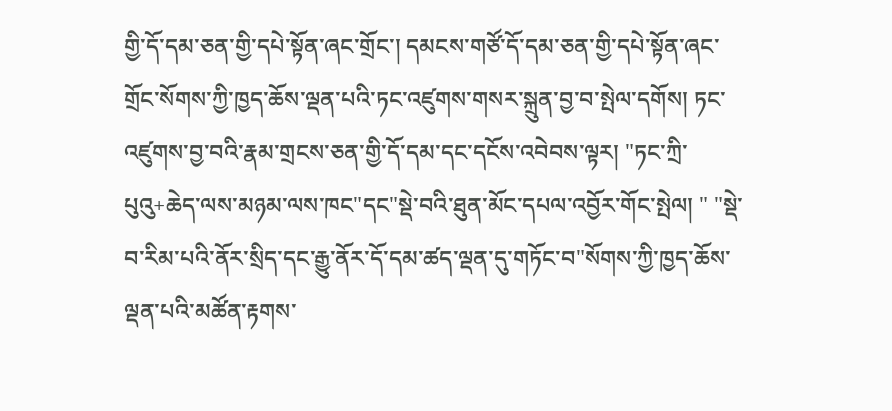གྱི་དོ་དམ་ཅན་གྱི་དཔེ་སྟོན་ཞང་གྲོང་། དམངས་གཙོ་དོ་དམ་ཅན་གྱི་དཔེ་སྟོན་ཞང་གྲོང་སོགས་ཀྱི་ཁྱད་ཆོས་ལྡན་པའི་ཏང་འཛུགས་གསར་སྐྲུན་བྱ་བ་སྤེལ་དགོས། ཏང་འཛུགས་བྱ་བའི་རྣམ་གྲངས་ཅན་གྱི་དོ་དམ་དང་དངོས་འབེབས་ལྟར། "ཏང་ཀྲི་པུའུ+ཆེད་ལས་མཉམ་ལས་ཁང"དང"སྡེ་བའི་ཐུན་མོང་དཔལ་འབྱོར་གོང་སྤེལ། " "སྡེ་བ་རིམ་པའི་ནོར་སྲིད་དང་རྒྱུ་ནོར་དོ་དམ་ཚད་ལྡན་དུ་གཏོང་བ"སོགས་ཀྱི་ཁྱད་ཆོས་ལྡན་པའི་མཚོན་རྟགས་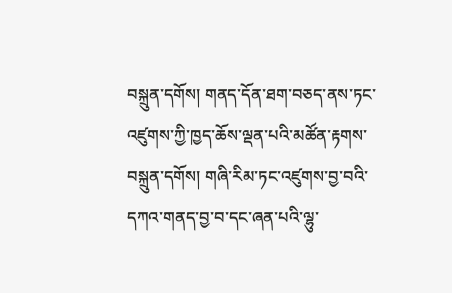བསྐྲུན་དགོས། གནད་དོན་ཐག་བཅད་ནས་ཏང་འཛུགས་ཀྱི་ཁྱད་ཆོས་ལྡན་པའི་མཚོན་རྟགས་བསྐྲུན་དགོས། གཞི་རིམ་ཏང་འཛུགས་བྱ་བའི་དཀའ་གནད་བྱ་བ་དང་ཞན་པའི་ལྷུ་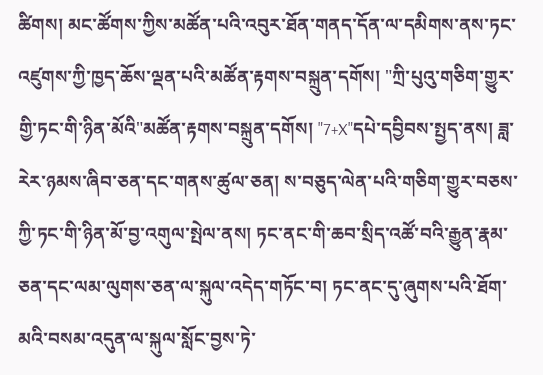ཚིགས། མང་ཚོགས་ཀྱིས་མཚོན་པའི་འབུར་ཐོན་གནད་དོན་ལ་དམིགས་ནས་ཏང་འཛུགས་ཀྱི་ཁྱད་ཆོས་ལྡན་པའི་མཚོན་རྟགས་བསྐྲུན་དགོས། "ཀྲི་པུའུ་གཅིག་གྱུར་གྱི་ཏང་གི་ཉིན་མོའི"མཚོན་རྟགས་བསྐྲུན་དགོས། "7+X"དཔེ་དབྱིབས་སྤྱད་ནས། ཟླ་རེར་ཉམས་ཞིབ་ཅན་དང་གནས་ཚུལ་ཅན། ས་བཅུད་ལེན་པའི་གཅིག་གྱུར་བཅས་ཀྱི་ཏང་གི་ཉིན་མོ་བྱ་འགུལ་སྤེལ་ནས། ཏང་ནང་གི་ཆབ་སྲིད་འཚོ་བའི་རྒྱུན་རྣམ་ཅན་དང་ལམ་ལུགས་ཅན་ལ་སྐུལ་འདེད་གཏོང་བ། ཏང་ནང་དུ་ཞུགས་པའི་ཐོག་མའི་བསམ་འདུན་ལ་སྐུལ་སློང་བྱས་ཏེ་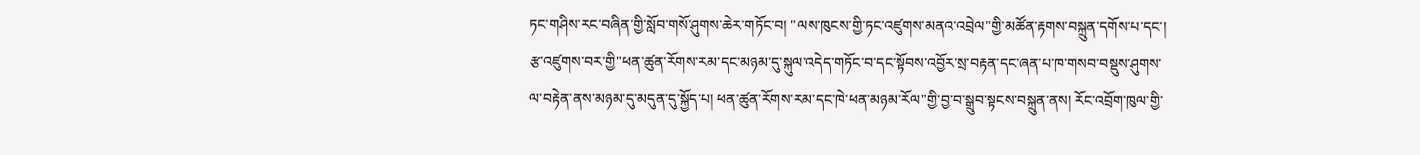ཏང་གཤིས་རང་བཞིན་གྱི་སློབ་གསོ་ཤུགས་ཆེར་གཏོང་བ། "ལས་ཁུངས་གྱི་ཏང་འཛུགས་མནའ་འབྲེལ"གྱི་མཚོན་རྟགས་བསྐྲུན་དགོས་པ་དང་། རྩ་འཛུགས་བར་གྱི"ཕན་ཚུན་རོགས་རམ་དང་མཉམ་དུ་སྐུལ་འདེད་གཏོང་བ་དང་སྟོབས་འབྱོར་སྲ་བརྟན་དང་ཞན་པ་ཁ་གསབ་བསྡུས་ཤུགས་ལ་བརྟེན་ནས་མཉམ་དུ་མདུན་དུ་སྐྱོད་པ། ཕན་ཚུན་རོགས་རམ་དང་ཁེ་ཕན་མཉམ་རོལ"གྱི་བྱ་བ་སྒྲུབ་སྟངས་བསྐྲུན་ནས། རོང་འབྲོག་ཁུལ་གྱི་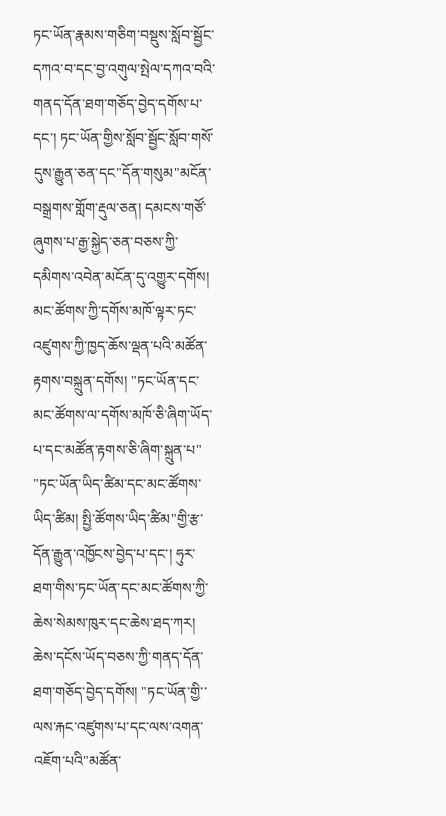ཏང་ཡོན་རྣམས་གཅིག་བསྡུས་སློབ་སྦྱོང་དཀའ་བ་དང་བྱ་འགུལ་སྤེལ་དཀའ་བའི་གནད་དོན་ཐག་གཅོད་བྱེད་དགོས་པ་དང་། ཏང་ཡོན་གྱིས་སློབ་སྦྱོང་སློབ་གསོ་དུས་རྒྱུན་ཅན་དང"དོན་གསུམ"མངོན་བསྒྲགས་གློག་རྡུལ་ཅན། དམངས་གཙོ་ཞུགས་པ་རྒྱ་སྐྱེད་ཅན་བཅས་ཀྱི་དམིགས་འབེན་མངོན་དུ་འགྱུར་དགོས། མང་ཚོགས་ཀྱི་དགོས་མཁོ་ལྟར་ཏང་འཛུགས་ཀྱི་ཁྱད་ཆོས་ལྡན་པའི་མཚོན་རྟགས་བསྐྲུན་དགོས། "ཏང་ཡོན་དང་མང་ཚོགས་ལ་དགོས་མཁོ་ཅི་ཞིག་ཡོད་པ་དང་མཚོན་རྟགས་ཅི་ཞིག་སྐྲུན་པ" "ཏང་ཡོན་ཡིད་ཚིམ་དང་མང་ཚོགས་ཡིད་ཚིམ། སྤྱི་ཚོགས་ཡིད་ཚིམ"གྱི་རྩ་དོན་རྒྱུན་འཁྱོངས་བྱེད་པ་དང་། ཧུར་ཐག་གིས་ཏང་ཡོན་དང་མང་ཚོགས་ཀྱི་ཆེས་སེམས་ཁུར་དང་ཆེས་ཐད་ཀར། ཆེས་དངོས་ཡོད་བཅས་ཀྱི་གནད་དོན་ཐག་གཅོད་བྱེད་དགོས། "ཏང་ཡོན་གྱི་་ལས་རྐང་འཛུགས་པ་དང་ལས་འགན་འཇོག་པའི"མཚོན་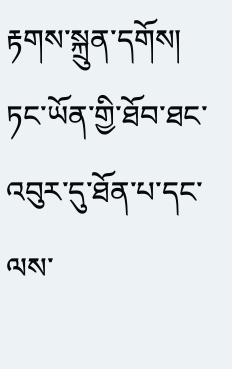རྟགས་སྐྲུན་དགོས། ཏང་ཡོན་གྱི་ཐོབ་ཐང་འབུར་དུ་ཐོན་པ་དང་ལས་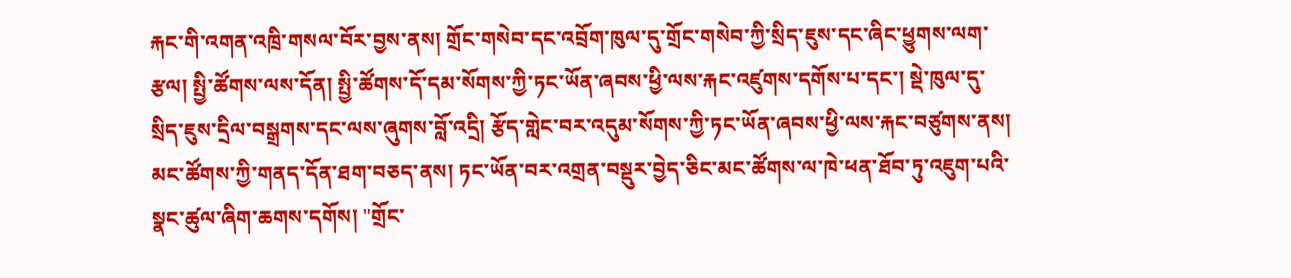རྐང་གི་འགན་འཁྲི་གསལ་བོར་བྱས་ནས། གྲོང་གསེབ་དང་འབྲོག་ཁུལ་དུ་གྲོང་གསེབ་ཀྱི་སྲིད་ཇུས་དང་ཞིང་ཕྱུགས་ལག་རྩལ། སྤྱི་ཚོགས་ལས་དོན། སྤྱི་ཚོགས་དོ་དམ་སོགས་ཀྱི་ཏང་ཡོན་ཞབས་ཕྱི་ལས་རྐང་འཛུགས་དགོས་པ་དང་། སྡེ་ཁུལ་དུ་སྲིད་ཇུས་དྲིལ་བསྒྲགས་དང་ལས་ཞུགས་བློ་འདྲི། རྩོད་གླེང་བར་འདུམ་སོགས་ཀྱི་ཏང་ཡོན་ཞབས་ཕྱི་ལས་རྐང་བཙུགས་ནས། མང་ཚོགས་ཀྱི་གནད་དོན་ཐག་བཅད་ནས། ཏང་ཡོན་བར་འགྲན་བསྡུར་བྱེད་ཅིང་མང་ཚོགས་ལ་ཁེ་ཕན་ཐོབ་ཏུ་འཇུག་པའི་སྣང་ཚུལ་ཞིག་ཆགས་དགོས། "གྲོང་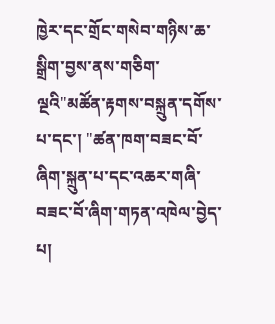ཁྱེར་དང་གྲོང་གསེབ་གཉིས་ཆ་སྒྲིག་བྱས་ནས་གཅིག་ལྔའི"མཚོན་རྟགས་བསྐྲུན་དགོས་པ་དང་། "ཚན་ཁག་བཟང་བོ་ཞིག་སྐྲུན་པ་དང་འཆར་གཞི་བཟང་བོ་ཞིག་གཏན་འཁེལ་བྱེད་པ།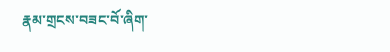རྣམ་གྲངས་བཟང་བོ་ཞིག་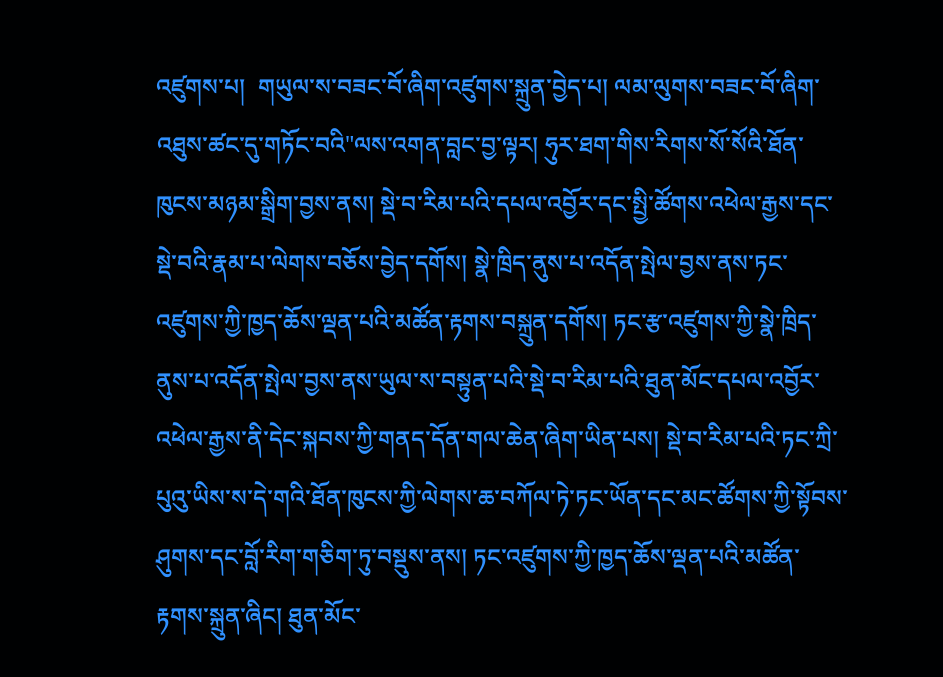འཛུགས་པ།  གཡུལ་ས་བཟང་བོ་ཞིག་འཛུགས་སྐྲུན་བྱེད་པ། ལམ་ལུགས་བཟང་བོ་ཞིག་འཐུས་ཚང་དུ་གཏོང་བའི"ལས་འགན་བླང་བྱ་ལྟར། ཧུར་ཐག་གིས་རིགས་སོ་སོའི་ཐོན་ཁུངས་མཉམ་སྒྲིག་བྱས་ནས། སྡེ་བ་རིམ་པའི་དཔལ་འབྱོར་དང་སྤྱི་ཚོགས་འཕེལ་རྒྱས་དང་སྡེ་བའི་རྣམ་པ་ལེགས་བཅོས་བྱེད་དགོས། སྣེ་ཁྲིད་ནུས་པ་འདོན་སྤེལ་བྱས་ནས་ཏང་འཛུགས་ཀྱི་ཁྱད་ཆོས་ལྡན་པའི་མཚོན་རྟགས་བསྐྲུན་དགོས། ཏང་རྩ་འཛུགས་ཀྱི་སྣེ་ཁྲིད་ནུས་པ་འདོན་སྤེལ་བྱས་ནས་ཡུལ་ས་བསྟུན་པའི་སྡེ་བ་རིམ་པའི་ཐུན་མོང་དཔལ་འབྱོར་འཕེལ་རྒྱས་ནི་དེང་སྐབས་ཀྱི་གནད་དོན་གལ་ཆེན་ཞིག་ཡིན་པས། སྡེ་བ་རིམ་པའི་ཏང་ཀྲི་པུའུ་ཡིས་ས་དེ་གའི་ཐོན་ཁུངས་ཀྱི་ལེགས་ཆ་བཀོལ་ཏེ་ཏང་ཡོན་དང་མང་ཚོགས་ཀྱི་སྟོབས་ཤུགས་དང་བློ་རིག་གཅིག་ཏུ་བསྡུས་ནས། ཏང་འཛུགས་ཀྱི་ཁྱད་ཆོས་ལྡན་པའི་མཚོན་རྟགས་སྐྲུན་ཞིང། ཐུན་མོང་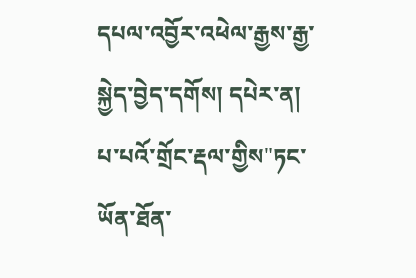དཔལ་འབྱོར་འཕེལ་རྒྱས་རྒྱ་སྐྱེད་བྱེད་དགོས། དཔེར་ན། པ་པའོ་གྲོང་རྡལ་གྱིས"ཏང་ཡོན་ཐོན་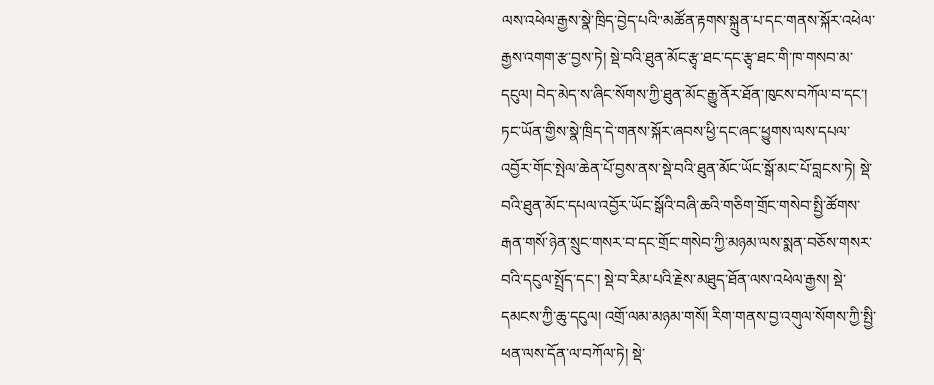ལས་འཕེལ་རྒྱས་སྣེ་ཁྲིད་བྱེད་པའི"མཚོན་རྟགས་སྐྲུན་པ་དང་གནས་སྐོར་འཕེལ་རྒྱས་འགག་རྩ་བྱས་ཏེ། སྡེ་བའི་ཐུན་མོང་རྩྭ་ཐང་དང་རྩྭ་ཐང་གི་ཁ་གསབ་མ་དངུལ། བེད་མེད་ས་ཞིང་སོགས་ཀྱི་ཐུན་མོང་རྒྱུ་ནོར་ཐོན་ཁུངས་བཀོལ་བ་དང་། ཏང་ཡོན་གྱིས་སྣེ་ཁྲིད་དེ་གནས་སྐོར་ཞབས་ཕྱི་དང་ཞང་ཕྱུགས་ལས་དཔལ་འབྱོར་གོང་སྤེལ་ཆེན་པོ་བྱས་ནས་སྡེ་བའི་ཐུན་མོང་ཡོང་སྒོ་མང་པོ་བླངས་ཏེ། སྡེ་བའི་ཐུན་མོང་དཔལ་འབྱོར་ཡོང་སྒོའི་བཞི་ཆའི་གཅིག་གྲོང་གསེབ་སྤྱི་ཚོགས་རྒན་གསོ་ཉེན་སྲུང་གསར་བ་དང་གྲོང་གསེབ་ཀྱི་མཉམ་ལས་སྨན་བཅོས་གསར་བའི་དངུལ་སྤྲོད་དང་། སྡེ་བ་རིམ་པའི་རྗེས་མཐུད་ཐོན་ལས་འཕེལ་རྒྱས། སྡེ་དམངས་ཀྱི་ཆུ་དངུལ། འགྲོ་ལམ་མཉམ་གསོ། རིག་གནས་བྱ་འགུལ་སོགས་ཀྱི་སྤྱི་ཕན་ལས་དོན་ལ་བཀོལ་ཏེ། སྡེ་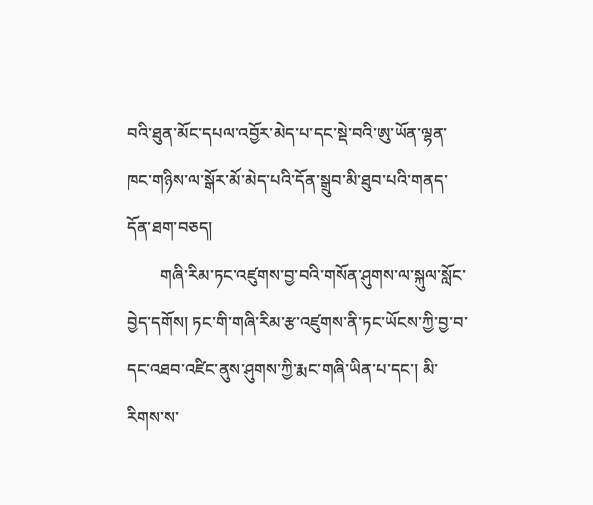བའི་ཐུན་མོང་དཔལ་འབྱོར་མེད་པ་དང་སྡེ་བའི་ཨུ་ཡོན་ལྷན་ཁང་གཉིས་ལ་སྒོར་མོ་མེད་པའི་དོན་སྒྲུབ་མི་ཐུབ་པའི་གནད་དོན་ཐག་བཅད།
        གཞི་རིམ་ཏང་འཛུགས་བྱ་བའི་གསོན་ཤུགས་ལ་སྐུལ་སློང་བྱེད་དགོས། ཏང་གི་གཞི་རིམ་རྩ་འཛུགས་ནི་ཏང་ཡོངས་ཀྱི་བྱ་བ་དང་འཐབ་འཛིང་ནུས་ཤུགས་ཀྱི་རྨང་གཞི་ཡིན་པ་དང་། མི་རིགས་ས་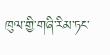ཁུལ་གྱི་གཞི་རིམ་ཏང་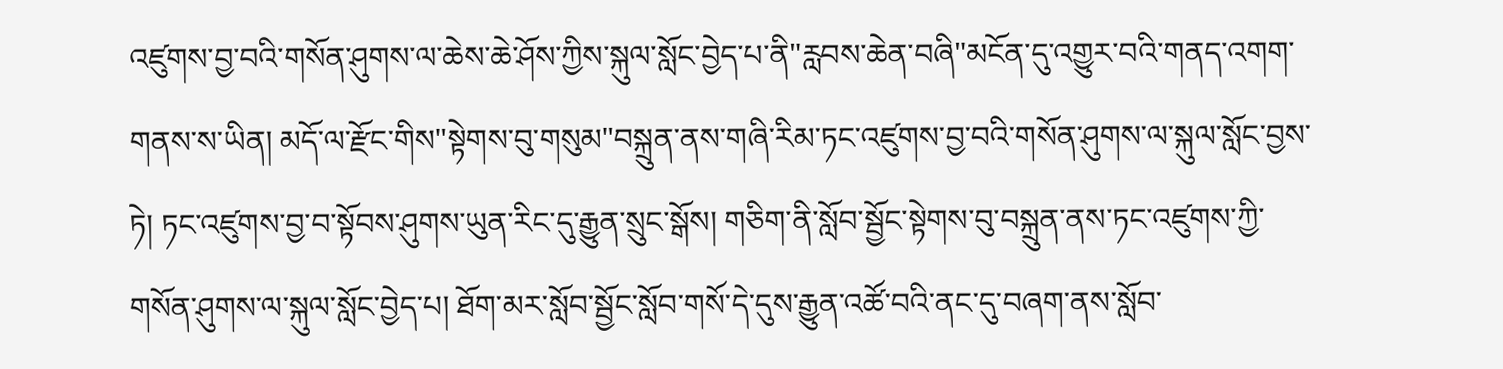འཛུགས་བྱ་བའི་གསོན་ཤུགས་ལ་ཆེས་ཆེ་ཤོས་ཀྱིས་སྐུལ་སློང་བྱེད་པ་ནི"རླབས་ཆེན་བཞི"མངོན་དུ་འགྱུར་བའི་གནད་འགག་གནས་ས་ཡིན། མདོ་ལ་རྫོང་གིས"སྟེགས་བུ་གསུམ"བསྐྲུན་ནས་གཞི་རིམ་ཏང་འཛུགས་བྱ་བའི་གསོན་ཤུགས་ལ་སྐུལ་སློང་བྱས་ཏེ། ཏང་འཛུགས་བྱ་བ་སྟོབས་ཤུགས་ཡུན་རིང་དུ་རྒྱུན་སྲུང་སྒོས། གཅིག་ནི་སློབ་སྦྱོང་སྟེགས་བུ་བསྐྲུན་ནས་ཏང་འཛུགས་ཀྱི་གསོན་ཤུགས་ལ་སྐུལ་སློང་བྱེད་པ། ཐོག་མར་སློབ་སྦྱོང་སློབ་གསོ་དེ་དུས་རྒྱུན་འཚོ་བའི་ནང་དུ་བཞག་ནས་སློབ་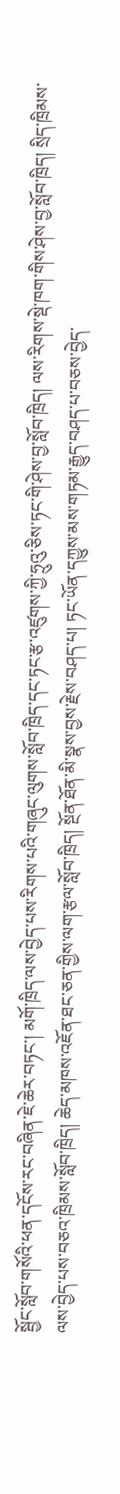སྦྱོང་སློབ་གསོའི་ཕན་དངོས་རང་བཞིན་ཇེ་ཆེར་བཏང་། མགོ་ཁྲིད་ལས་བྱེད་པས་རིགས་པའི་གཞུང་ལུགས་སློབ་ཁྲིད་དང་ཏང་རྩ་འཛུགས་ཀྱི་ཧྲུའུ་ཅིས་ཏང་གི་ཤེས་བྱ་སློབ་ཁྲིད། ལས་རིགས་སྡེ་ཁག་གིས་ཤེས་བྱ་སློབ་ཁྲིད། སྲིད་ཁྲིམས་ལས་བྱེད་པས་བཅའ་ཁྲིམས་སློབ་ཁྲིད། ཆེད་མཁས་འཇོན་ཐང་ཅན་གྱིས་ལག་རྩལ་སློབ་ཁྲིད། སྔོན་ཐོན་མི་སྣས་བྱས་རྗེས་བཤད་པ། ཏང་ཡོན་དཀྱུས་མས་གཏམ་རྒྱུད་བཤད་པ་བཅས་བྱེད་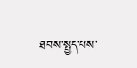ཐབས་སྤྱད་པས་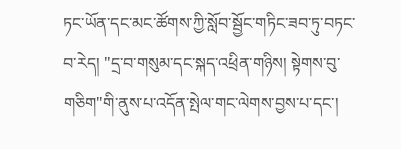ཏང་ཡོན་དང་མང་ཚོགས་ཀྱི་སློབ་སྦྱོང་གཏིང་ཟབ་ཏུ་བཏང་བ་རེད། "དྲ་བ་གསུམ་དང་སྐད་འཕྲིན་གཉིས། སྟེགས་བུ་གཅིག"གི་ནུས་པ་འདོན་སྤེལ་གང་ལེགས་བྱས་པ་དང་།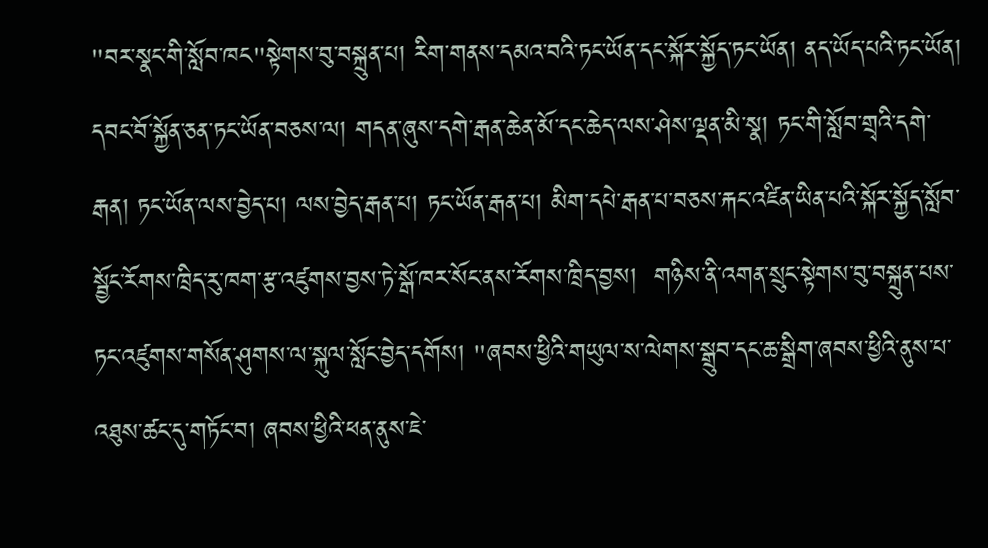"བར་སྣང་གི་སློབ་ཁང"སྟེགས་བུ་བསྐྲུན་པ། རིག་གནས་དམའ་བའི་ཏང་ཡོན་དང་སྐོར་སྐྱོད་ཏང་ཡོན། ནད་ཡོད་པའི་ཏང་ཡོན། དབང་བོ་སྐྱོན་ཅན་ཏང་ཡོན་བཅས་ལ། གདན་ཞུས་དགེ་རྒན་ཆེན་མོ་དང་ཆེད་ལས་ཤེས་ལྡན་མི་སྣ། ཏང་གི་སློབ་གྲྭའི་དགེ་རྒན། ཏང་ཡོན་ལས་བྱེད་པ། ལས་བྱེད་རྒན་པ། ཏང་ཡོན་རྒན་པ། མིག་དཔེ་རྒན་པ་བཅས་རྐང་འཛིན་ཡིན་པའི་སྐོར་སྐྱོད་སློབ་སྦྱོང་རོགས་ཁྲིད་རུ་ཁག་རྩ་འཛུགས་བྱས་ཏེ་སྒོ་ཁར་སོང་ནས་རོགས་ཁྲིད་བྱས།  གཉིས་ནི་འགན་སྲུང་སྟེགས་བུ་བསྐྲུན་པས་ཏང་འཛུགས་གསོན་ཤུགས་ལ་སྐུལ་སློང་བྱེད་དགོས། "ཞབས་ཕྱིའི་གཡུལ་ས་ལེགས་སྒྲུབ་དང་ཆ་སྒྲིག་ཞབས་ཕྱིའི་ནུས་པ་འཐུས་ཚང་དུ་གཏོང་བ། ཞབས་ཕྱིའི་ཕན་ནུས་ཇེ་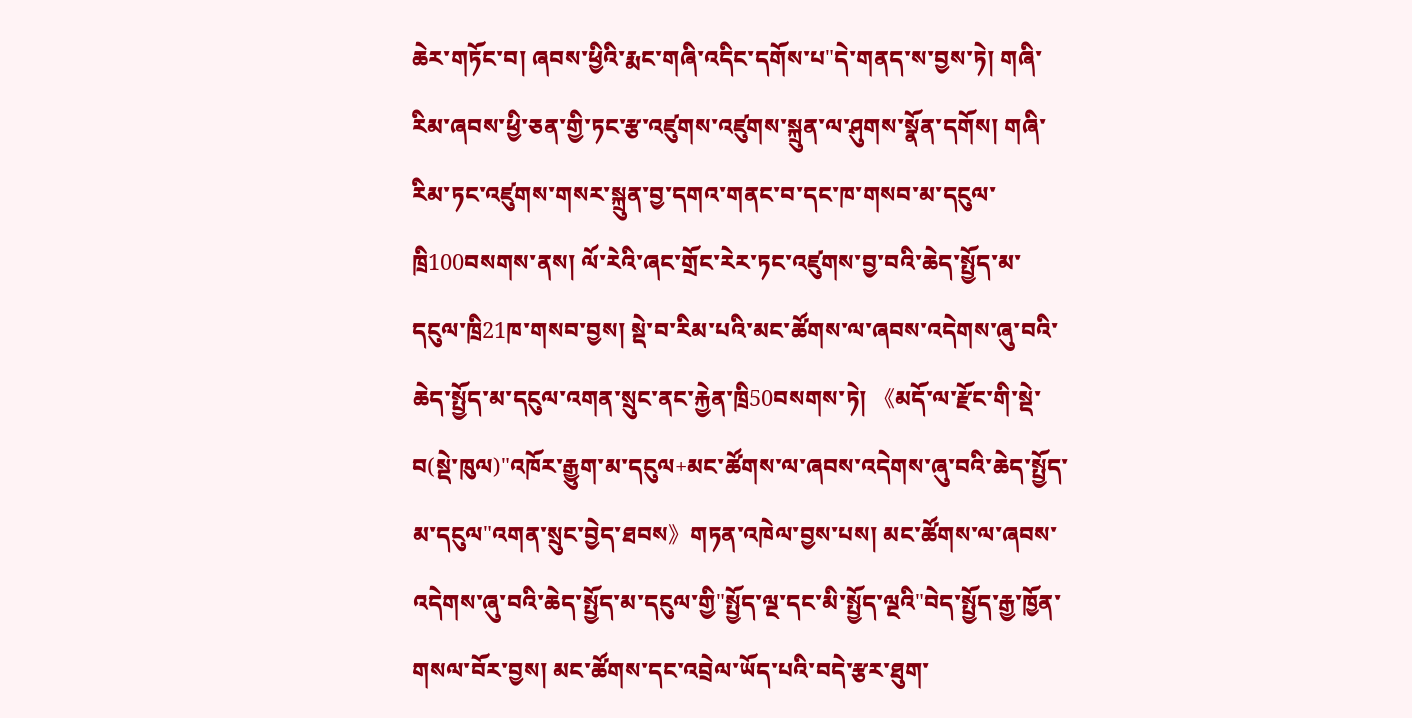ཆེར་གཏོང་བ། ཞབས་ཕྱིའི་རྨང་གཞི་འདིང་དགོས་པ"དེ་གནད་ས་བྱས་ཏེ། གཞི་རིམ་ཞབས་ཕྱི་ཅན་གྱི་ཏང་རྩ་འཛུགས་འཛུགས་སྐྲུན་ལ་ཤུགས་སྣོན་དགོས། གཞི་རིམ་ཏང་འཛུགས་གསར་སྐྲུན་བྱ་དགའ་གནང་བ་དང་ཁ་གསབ་མ་དངུལ་ཁྲི100བསགས་ནས། ལོ་རེའི་ཞང་གྲོང་རེར་ཏང་འཛུགས་བྱ་བའི་ཆེད་སྤྱོད་མ་དངུལ་ཁྲི21ཁ་གསབ་བྱས། སྡེ་བ་རིམ་པའི་མང་ཚོགས་ལ་ཞབས་འདེགས་ཞུ་བའི་ཆེད་སྤྱོད་མ་དངུལ་འགན་སྲུང་ནང་རྐྱེན་ཁྲི50བསགས་ཏེ། 《མདོ་ལ་རྫོང་གི་སྡེ་བ(སྡེ་ཁུལ)"འཁོར་རྒྱུག་མ་དངུལ+མང་ཚོགས་ལ་ཞབས་འདེགས་ཞུ་བའི་ཆེད་སྤྱོད་མ་དངུལ"འགན་སྲུང་བྱེད་ཐབས》གཏན་འཁེལ་བྱས་པས། མང་ཚོགས་ལ་ཞབས་འདེགས་ཞུ་བའི་ཆེད་སྤྱོད་མ་དངུལ་གྱི"སྤྱོད་ལྔ་དང་མི་སྤྱོད་ལྔའི"བེད་སྤྱོད་རྒྱ་ཁྱོན་གསལ་བོར་བྱས། མང་ཚོགས་དང་འབྲེལ་ཡོད་པའི་བདེ་རྩར་ཐུག་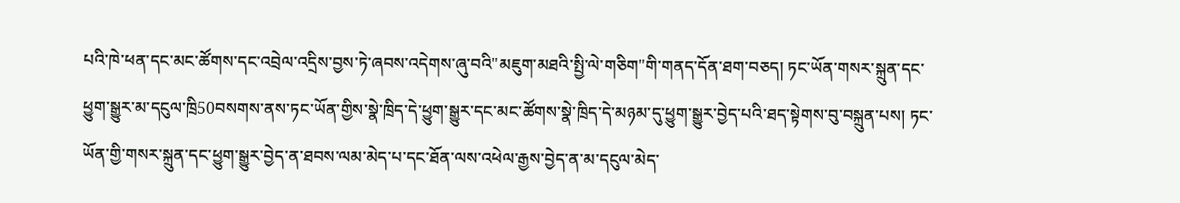པའི་ཁེ་ཕན་དང་མང་ཚོགས་དང་འབྲེལ་འདྲིས་བྱས་ཏེ་ཞབས་འདེགས་ཞུ་བའི"མཇུག་མཐའི་སྤྱི་ལེ་གཅིག"གི་གནད་དོན་ཐག་བཅད། ཏང་ཡོན་གསར་སྐྲུན་དང་ཕྱུག་སྒྱུར་མ་དངུལ་ཁྲི50བསགས་ནས་ཏང་ཡོན་གྱིས་སྣེ་ཁྲིད་དེ་ཕྱུག་སྒྱུར་དང་མང་ཚོགས་སྣེ་ཁྲིད་དེ་མཉམ་དུ་ཕྱུག་སྒྱུར་བྱེད་པའི་ཐད་སྟེགས་བུ་བསྐྲུན་པས། ཏང་ཡོན་གྱི་གསར་སྐྲུན་དང་ཕྱུག་སྒྱུར་བྱེད་ན་ཐབས་ལམ་མེད་པ་དང་ཐོན་ལས་འཕེལ་རྒྱས་བྱེད་ན་མ་དངུལ་མེད་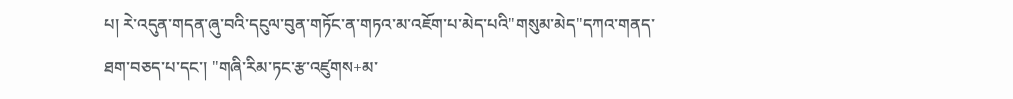པ། རེ་འདུན་གདན་ཞུ་བའི་དངུལ་བུན་གཏོང་ན་གཏའ་མ་འཇོག་པ་མེད་པའི"གསུམ་མེད"དཀའ་གནད་ཐག་བཅད་པ་དང་། "གཞི་རིམ་ཏང་རྩ་འཛུགས+མ་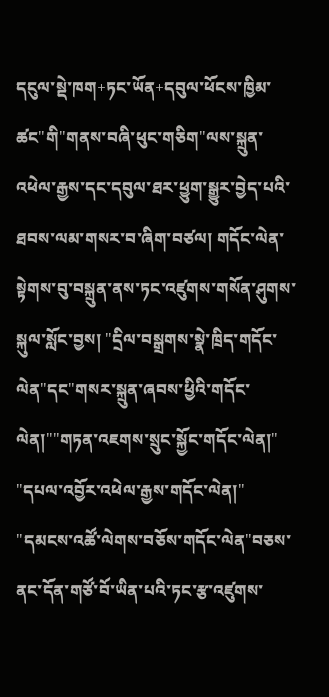དངུལ་སྡེ་ཁག+ཏང་ཡོན+དབུལ་ཕོངས་ཁྱིམ་ཚང"གི"གནས་བཞི་ཕུང་གཅིག"ལས་སྐྲུན་འཕེལ་རྒྱས་དང་དབུལ་ཐར་ཕྱུག་སྒྱུར་བྱེད་པའི་ཐབས་ལམ་གསར་བ་ཞིག་བཙལ། གདོང་ལེན་སྟེགས་བུ་བསྐྲུན་ནས་ཏང་འཛུགས་གསོན་ཤུགས་སྐུལ་སློང་བྱས། "དྲིལ་བསྒྲགས་སྣེ་ཁྲིད་གདོང་ལེན"དང"གསར་སྐྲུན་ཞབས་ཕྱིའི་གདོང་ལེན།""གཏན་འཇགས་སྲུང་སྐྱོང་གདོང་ལེན།" "དཔལ་འབྱོར་འཕེལ་རྒྱས་གདོང་ལེན།" "དམངས་འཚོ་ལེགས་བཅོས་གདོང་ལེན"བཅས་ནང་དོན་གཙོ་བོ་ཡིན་པའི་ཏང་རྩ་འཛུགས་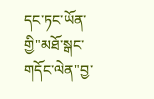དང་ཏང་ཡོན་གྱི"མཐོ་སྒང་གདོང་ལེན"བྱ་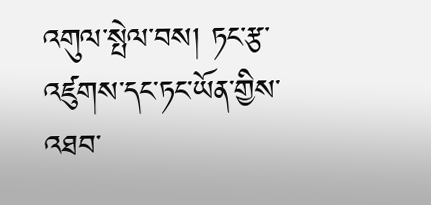འགུལ་སྤེལ་བས། ཏང་རྩ་འཛུགས་དང་ཏང་ཡོན་གྱིས་འཐབ་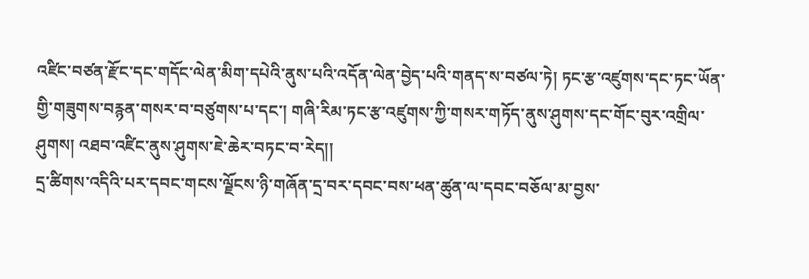འཛིང་བཙན་རྫོང་དང་གདོང་ལེན་མིག་དཔེའི་ནུས་པའི་འདོན་ལེན་བྱེད་པའི་གནད་ས་བཙལ་ཏེ། ཏང་རྩ་འཛུགས་དང་ཏང་ཡོན་གྱི་གཟུགས་བརྙན་གསར་བ་བཙུགས་པ་དང་། གཞི་རིམ་ཏང་རྩ་འཛུགས་ཀྱི་གསར་གཏོད་ནུས་ཤུགས་དང་གོང་བུར་འགྲིལ་ཤུགས། འཐབ་འཛིང་ནུས་ཤུགས་ཇེ་ཆེར་བཏང་བ་རེད།།
དྲ་ཚིགས་འདིའི་པར་དབང་གངས་ལྗོངས་ཉི་གཞོན་དྲ་བར་དབང་བས་ཕན་ཚུན་ལ་དབང་བཅོལ་མ་བྱས་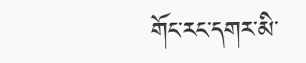གོང་རང་དགར་མི་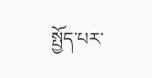སྤྱོད་པར་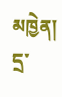མཁྱེན།
དྲ་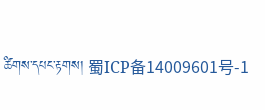ཚིགས་དཔང་རྟགས། 蜀ICP备14009601号-1